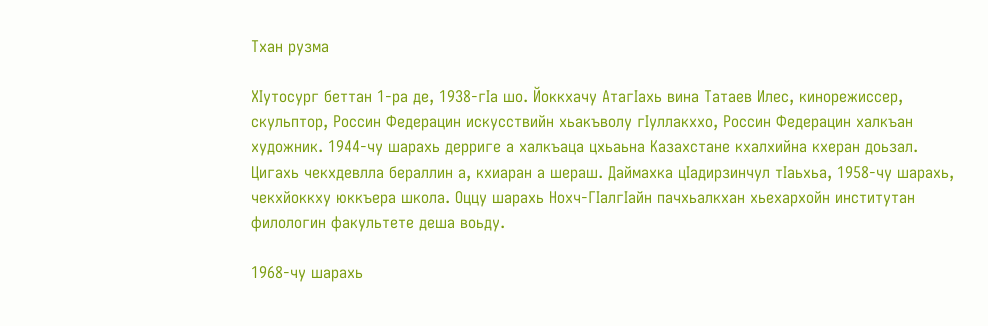Тхан рузма

ХIутосург беттан 1-ра де, 1938-гIа шо. Йоккхачу АтагIахь вина Татаев Илес, кинорежиссер, скульптор, Россин Федерацин искусствийн хьакъволу гIуллакххо, Россин Федерацин халкъан художник. 1944-чу шарахь дерриге а халкъаца цхьаьна Казахстане кхалхийна кхеран доьзал. Цигахь чекхдевлла бераллин а, кхиаран а шераш. Даймахка цIадирзинчул тIаьхьа, 1958-чу шарахь, чекхйоккху юккъера школа. Оццу шарахь Нохч-ГIалгIайн пачхьалкхан хьехархойн институтан филологин факультете деша воьду.

1968-чу шарахь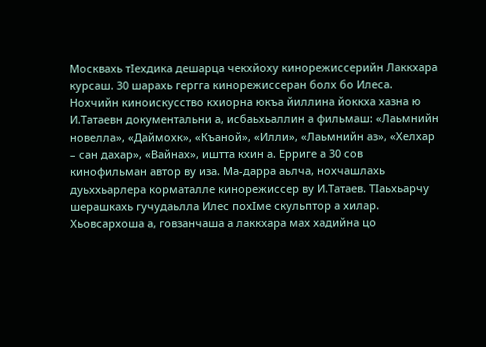Москвахь тIехдика дешарца чекхйоху кинорежиссерийн Лаккхара курсаш. 30 шарахь гергга кинорежиссеран болх бо Илеса. Нохчийн киноискусство кхиорна юкъа йиллина йоккха хазна ю И.Татаевн документальни а, исбаьхьаллин а фильмаш: «Лаьмнийн новелла», «Даймохк», «Къаной», «Илли», «Лаьмнийн аз», «Хелхар – сан дахар», «Вайнах», иштта кхин а. Ерриге а 30 сов кинофильман автор ву иза. Ма-дарра аьлча, нохчашлахь дуьххьарлера корматалле кинорежиссер ву И.Татаев. ТIаьхьарчу шерашкахь гучудаьлла Илес похIме скульптор а хилар. Хьовсархоша а, говзанчаша а лаккхара мах хадийна цо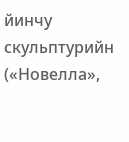йинчу скульптурийн («Новелла»,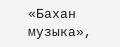«Бахан музыка»,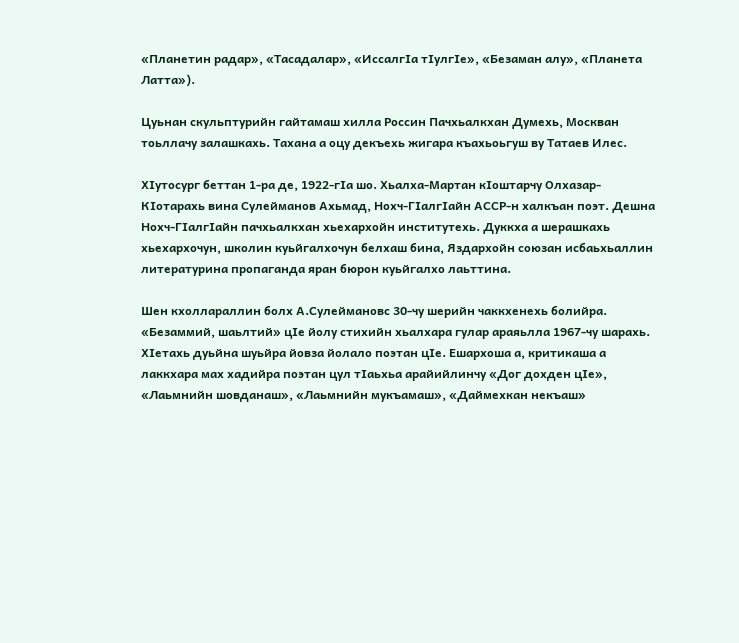«Планетин радар», «Тасадалар», «ИссалгIа тIулгIе», «Безаман алу», «Планета Латта»).

Цуьнан скульптурийн гайтамаш хилла Россин Пачхьалкхан Думехь, Москван тоьллачу залашкахь. Тахана а оцу декъехь жигара къахьоьгуш ву Татаев Илес.

ХIутосург беттан 1-ра де, 1922-гIа шо. Хьалха-Мартан кIоштарчу Олхазар-КIотарахь вина Сулейманов Ахьмад, Нохч-ГIалгIайн АССР-н халкъан поэт. Дешна Нохч-ГIалгIайн пачхьалкхан хьехархойн институтехь. Дуккха а шерашкахь хьехархочун, школин куьйгалхочун белхаш бина, Яздархойн союзан исбаьхьаллин литературина пропаганда яран бюрон куьйгалхо лаьттина.

Шен кхоллараллин болх А.Сулеймановс 30-чу шерийн чаккхенехь болийра. «Безаммий, шаьлтий» цIе йолу стихийн хьалхара гулар араяьлла 1967-чу шарахь. ХIетахь дуьйна шуьйра йовза йолало поэтан цIе. Ешархоша а, критикаша а лаккхара мах хадийра поэтан цул тIаьхьа арайийлинчу «Дог дохден цIе», «Лаьмнийн шовданаш», «Лаьмнийн мукъамаш», «Даймехкан некъаш»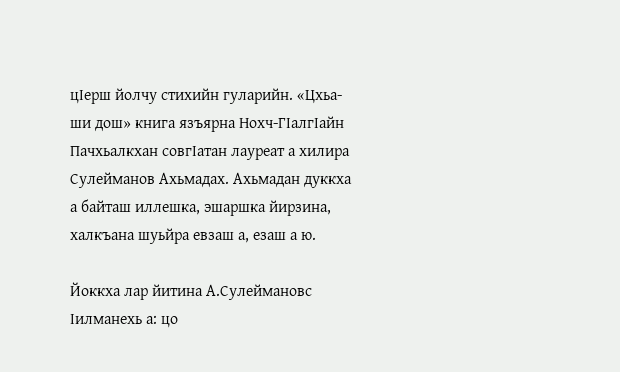цIерш йолчу стихийн гуларийн. «Цхьа-ши дош» книга язъярна Нохч-ГIалгIайн Пачхьалкхан совгIатан лауреат а хилира Сулейманов Ахьмадах. Ахьмадан дуккха а байташ иллешка, эшаршка йирзина, халкъана шуьйра евзаш а, езаш а ю.

Йоккха лар йитина А.Сулеймановс Iилманехь а: цо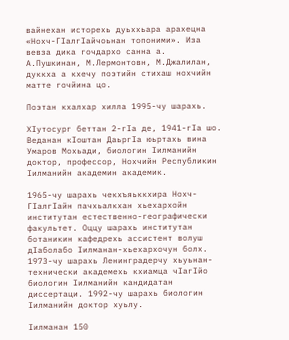вайнехан исторехь дуьххьара арахецна «Нохч-ГIалгIайчоьнан топоними». Иза вевза дика гочдархо санна а. А.Пушкинан, М.Лермонтовн, М.Джалилан, дуккха а кхечу поэтийн стихаш нохчийн матте гочйина цо.

Поэтан кхалхар хилла 1995-чу шарахь.

ХIутосург беттан 2-гIа де, 1941-гIа шо. Веданан кIоштан ДаьргIа юьртахь вина Умаров Мохьади, биологин Iилманийн доктор, профессор, Нохчийн Республикин Iилманийн академин академик.

1965-чу шарахь чекхъяьккхира Нохч-ГIалгIайн пачхьалкхан хьехархойн институтан естественно-географически факультет. Оццу шарахь институтан ботаникин кафедрехь ассистент волуш дIаболабо Iилманан-хьехархочун болх. 1973-чу шарахь Ленинградерчу хьуьнан-технически академехь кхиамца чIагIйо биологин Iилманийн кандидатан диссертаци. 1992-чу шарахь биологин Iилманийн доктор хуьлу.

Iилманан 150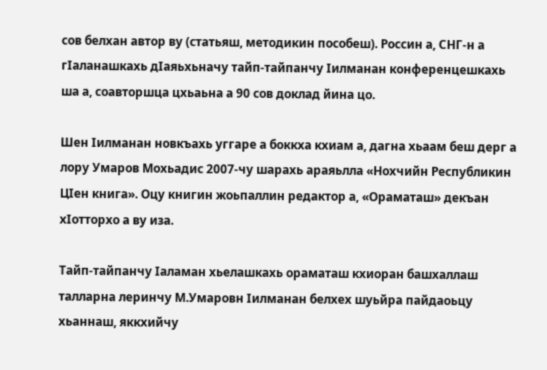сов белхан автор ву (статьяш, методикин пособеш). Россин а, СНГ-н а гIаланашкахь дIаяьхьначу тайп-тайпанчу Iилманан конференцешкахь ша а, соавторшца цхьаьна а 90 сов доклад йина цо.

Шен Iилманан новкъахь уггаре а боккха кхиам а, дагна хьаам беш дерг а лору Умаров Мохьадис 2007-чу шарахь араяьлла «Нохчийн Республикин ЦIен книга». Оцу книгин жоьпаллин редактор а, «Ораматаш» декъан хIотторхо а ву иза.

Тайп-тайпанчу Iаламан хьелашкахь ораматаш кхиоран башхаллаш талларна леринчу М.Умаровн Iилманан белхех шуьйра пайдаоьцу хьаннаш, яккхийчу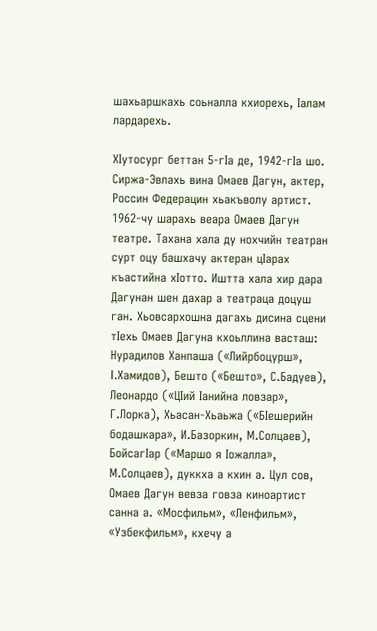шахьаршкахь соьналла кхиорехь, Iалам лардарехь.

ХIутосург беттан 5-гIа де, 1942-гIа шо. Сиржа-Эвлахь вина Омаев Дагун, актер, Россин Федерацин хьакъволу артист. 1962-чу шарахь веара Омаев Дагун театре. Тахана хала ду нохчийн театран сурт оцу башхачу актеран цIарах къастийна хIотто. Иштта хала хир дара Дагунан шен дахар а театраца доцуш ган. Хьовсархошна дагахь дисина сцени тIехь Омаев Дагуна кхоьллина васташ: Нурадилов Ханпаша («Лийрбоцурш», I.Хамидов), Бешто («Бешто», С.Бадуев), Леонардо («ЦIий Iанийна ловзар», Г.Лорка), Хьасан-Хьаьжа («БIешерийн бодашкара», И.Базоркин, М.Солцаев), БойсагIар («Маршо я Iожалла», М.Солцаев), дуккха а кхин а. Цул сов, Омаев Дагун вевза говза киноартист санна а. «Мосфильм», «Ленфильм», «Узбекфильм», кхечу а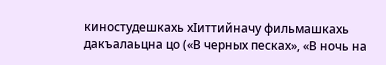киностудешкахь хIиттийначу фильмашкахь дакъалаьцна цо («В черных песках», «В ночь на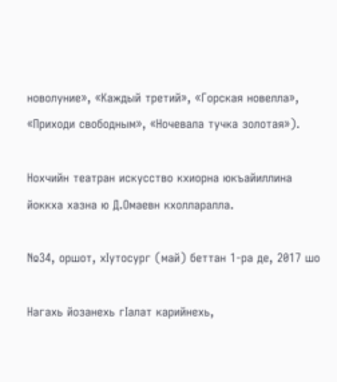новолуние», «Каждый третий», «Горская новелла», «Приходи свободным», «Ночевала тучка золотая»).

Нохчийн театран искусство кхиорна юкъайиллина йоккха хазна ю Д.Омаевн кхолларалла.

№34, оршот, хIутосург (май) беттан 1-ра де, 2017 шо

Нагахь йозанехь гIалат карийнехь,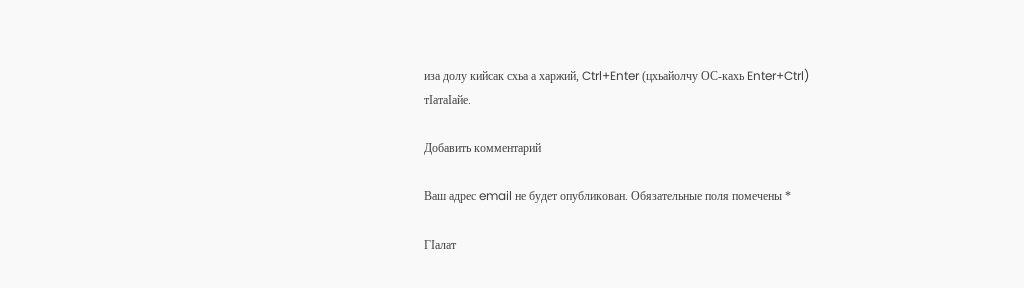иза долу кийсак схьа а харжий, Ctrl+Enter (цхьайолчу ОС-кахь Enter+Ctrl) тIатаIайе.

Добавить комментарий

Ваш адрес email не будет опубликован. Обязательные поля помечены *

ГIалат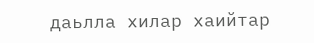даьлла хилар хаийтар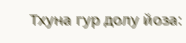Тхуна гур долу йоза: